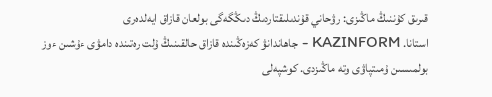قىرىق كۇننىڭ ماڭىزى: رۋحاني قۇندىلىقتاردىڭ دىڭگەگى بولعان قازاق ايەلدەرى
استانا. KAZINFORM - جاھاندانۋ كەزەڭىندە قازاق حالقىنىڭ ۇلت رەتىندە دامۋى ءۇشىن ءوز بولمىسىن ۇمىتپاۋى وتە ماڭىزدى. كوشپەلى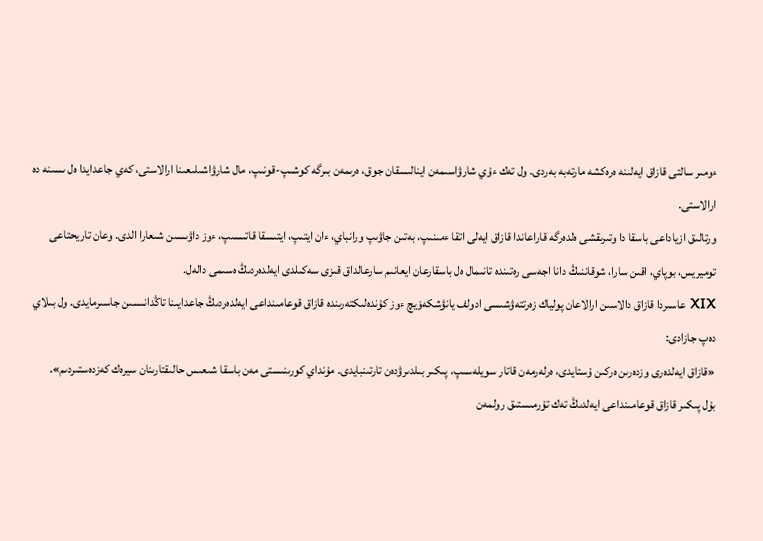ءومىر سالتى قازاق ايەلىنە ەرەكشە مارتەبە بەردى. ول تەك ءۇي شارۋاسىمەن اينالىسقان جوق، ەرىمەن بىرگە كوشىپ-قونىپ، مال شارۋاشىلىعىنا ارالاستى، كەي جاعدايدا ەل ىسىنە دە ارالاستى.
ورتالىق ازياداعى باسقا دا وتىرىقشى ەلدەرگە قاراعاندا قازاق ايەلى اتقا ءمىنىپ، بەتىن جاۋىپ ورانباي، ءان ايتىپ، ايتىسقا قاتىسىپ، ءوز داۋىسىن شىعارا الدى. وعان تاريحتاعى توميريس، بوپاي، اقىن سارا، شوقاننىڭ دانا اجەسى رەتىندە تانىمال ەل باسقارعان ايعانىم سارعالداق قىزى سەكىلدى ايەلدەردىڭ ەسىمى دالەل.
XIX عاسىردا قازاق دالاسىن ارالاعان پولياك زەرتتەۋشىسى ادولف يانۋشكەۆيچ ءوز كۇندەلىكتەرىندە قازاق قوعامىنداعى ايەلدەردىڭ جاعدايىنا تاڭدانىسىن جاسىرمايدى. ول بىلاي دەپ جازادى:
«قازاق ايەلدەرى وزدەرىن ەركىن ۇستايدى، ەرلەرمەن قاتار سويلەسىپ، پىكىر بىلدىرۋدەن تارتىنبايدى. مۇنداي كورىنىستى مەن باسقا شىعىس حالىقتارىنان سيرەك كەزدەستىردىم».
بۇل پىكىر قازاق قوعامىنداعى ايەلدىڭ تەك تۇرمىستىق رولمەن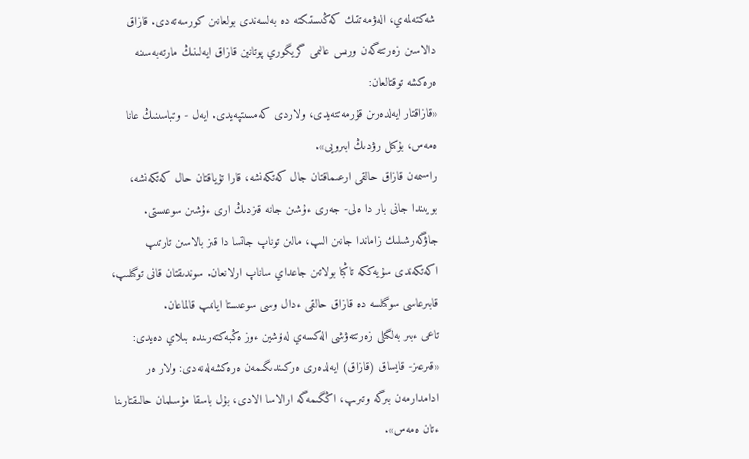شەكتەلمەي، الەۋمەتتىك كەڭىستىكتە دە بەلسەندى بولعانىن كورسەتەدى. قازاق دالاسىن زەرتتەگەن ورىس عالىمى گريگوري پوتانين قازاق ايەلىنىڭ مارتەبەسىنە ەرەكشە توقتالعان:
«قازاقتار ايەلدەرىن قۇرمەتتەيدى، ولاردى كەمسىتپەيدى. ايەل - وتباسىنىڭ عانا ەمەس، بۇكىل رۋدىڭ ابىرويى».
راسىمەن قازاق حالقى ارعىماقتان جال كەتكەنشە، قارا تۇياقتان حال كەتكەنشە، بويىندا جانى بار دا ەلى- جەرى ءۇشىن جانە قىزدىڭ ارى ءۇشىن سوعىستى. جاۋگەرشىلىك زاماندا جانىن الىپ، مالىن توناپ جاتسا دا قىز بالاسىن تارتىپ اكەتكەندى سۇيەككە تاڭبا بولاتىن جاعداي ساناپ ارلانعان. سوندىقتان قانى توگىلىپ، قابىرعاسى سوگىلسە دە قازاق حالقى ءدال وسى سوعىستا ايانىپ قالماعان.
تاعى ءبىر بەلگىلى زەرتتەۋشى الەكسەي لەۆشين ءوز ەڭبەكتەرىندە بىلاي دەيدى:
«قىرعىز- قايساق (قازاق) ايەلدەرى ەركىندىگىمەن ەرەكشەلەنەدى: ولار ەر ادامدارمەن بىرگە وتىرىپ، اڭگىمەگە ارالاسا الادى، بۇل باسقا مۇسىلمان حالىقتارىنا ءتان ەمەس».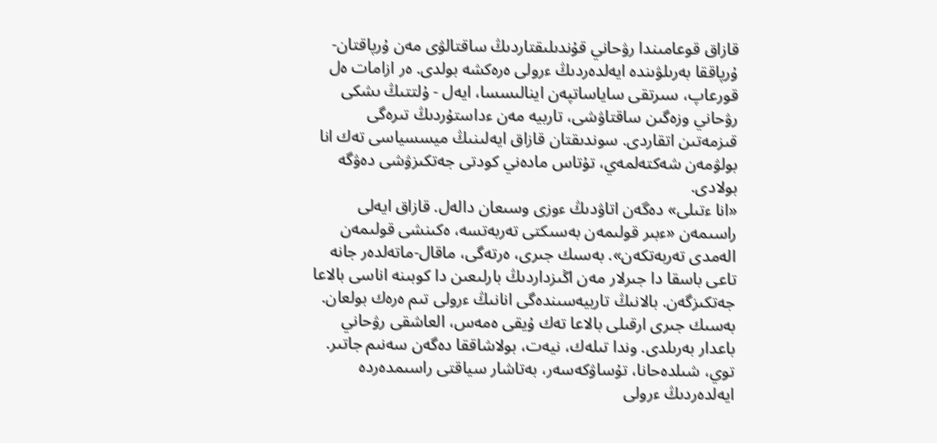قازاق قوعامىندا رۋحاني قۇندىلىقتاردىڭ ساقتالۋى مەن ۇرپاقتان- ۇرپاققا بەرىلۋىندە ايەلدەردىڭ ءرولى ەرەكشە بولدى. ەر ازامات ەل قورعاپ، سىرتقى ساياساتپەن اينالىسسا، ايەل - ۇلتتىڭ ىشكى رۋحاني وزەگىن ساقتاۋشى، تاربيە مەن ءداستۇردىڭ تىرەگى قىزمەتىن اتقاردى. سوندىقتان قازاق ايەلىنىڭ ميسسياسى تەك انا بولۋمەن شەكتەلمەي، تۇتاس مادەني كودتى جەتكىزۋشى دەۋگە بولادى.
«انا ءتىلى» دەگەن اتاۋدىڭ ءوزى وسىعان دالەل. قازاق ايەلى راسىمەن «ءبىر قولىمەن بەسىكتى تەربەتسە، ەكىنشى قولىمەن الەمدى تەربەتكەن». بەسىك جىرى، ەرتەگى، ماقال-ماتەلدەر جانە تاعى باسقا دا جىرلار مەن اڭىزداردىڭ بارلىعىن دا كوبىنە اناسى بالاعا جەتكىزگەن. بالانىڭ تاربيەسىندەگى انانىڭ ءرولى تىم ەرەك بولعان. بەسىك جىرى ارقىلى بالاعا تەك ۇيقى ەمەس، العاشقى رۋحاني باعدار بەرىلدى. وندا تىلەك، نيەت، بولاشاققا دەگەن سەنىم جاتىر. توي، شىلدەحانا، تۇساۋكەسەر، بەتاشار سياقتى راسىمدەردە ايەلدەردىڭ ءرولى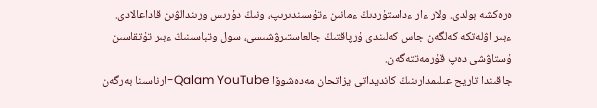ەرەكشە بولدى. ولار ءار ءداستۇردىڭ ءمانىن ءتۇسىندىرىپ، ونىڭ دۇرىس ورىندالۋىن قاداعالادى.
ءبىر اۋلەتكە كەلگەن جاس كەلىندى ۇرپاقتىڭ جالعاستىرۋشىسى، سول وتباسىنىڭ ءبىر تۇتقاسىن ۇستاۋشى دەپ قۇرمەتتەگەن.
جاقىندا تاريح عىلىمدارىنىڭ كانديداتى يزاتحان مەدەشوۆا Qalam YouTube-ارناسىنا بەرگەن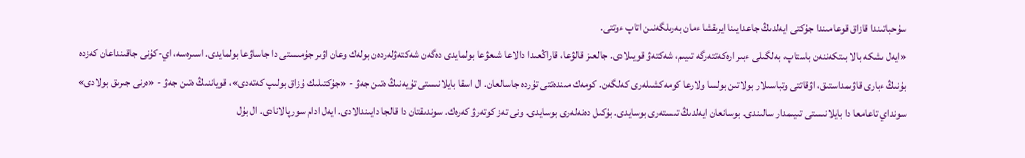سۇحباتىندا قازاق قوعامىندا جۇكتى ايەلدىڭ جاعدايىنا ايرىقشا ءمان بەرىلگەنىن اتاپ ءوتتى.
«ايەل ىشكە بالا بىتكەننەن باستاپ، بەلگىلى ءبىر ارەكەتتەرگە تىيىم، شەكتەۋ قويىلادى. جالعىز قالۋعا، قاراڭعىدا دالاعا شىعۋعا بولمايدى دەگەن شەكتەۋلەردەن بولەك وعان اۋىر جۇمىستى دا جاساۋعا بولمايدى. اسىرەسە، اي-كۇنى جاقىنداعان كەزدە بۇنىڭ ءبارى قاۋىمداستىق، اۋقاتتى وتباسىلار بولاتىن بولسا ولارعا كومەكشىلەرى كەلگەن. كومەك مىندەتتى تۇردە جاسالعان. ال اسقا بايلانىستى تۇيەنىڭ ەتىن جەۋ - «جۇكتىلىك ۇزاق بولىپ كەتەدى»، قوياننىڭ ەتىن جەۋ - «ەرنى جىرىق بولادى» سونداي تاعامعا دا بايلانىستى تىيىمدار سالىندى. بوسانعان ايەلدىڭ تىستەرى بوسايدى. بۇكىل دەنەلەرى بوسايدى. ونى تەز كوتەرۋ كەرەك. سوندىقتان دا قالجا دايىندالادى. ايەل ادام سورپالانادى. ال بۇل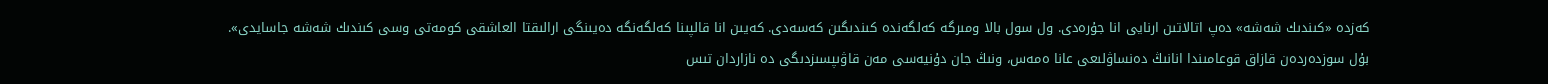كەزدە «كىندىك شەشە» دەپ اتالاتىن ارنايى انا جۇرەدى. ول سول بالا ومىرگە كەلگەندە كىندىگىن كەسەدى. كەيىن انا قالپىنا كەلگەنگە دەيىنگى ارالىقتا العاشقى كومەتى وسى كىندىك شەشە جاسايدى».
بۇل سوزدەردەن قازاق قوعامىندا انانىڭ دەنساۋلىعى عانا ەمەس، ونىڭ جان دۇنيەسى مەن قاۋىپسىزدىگى دە نازاردان تىس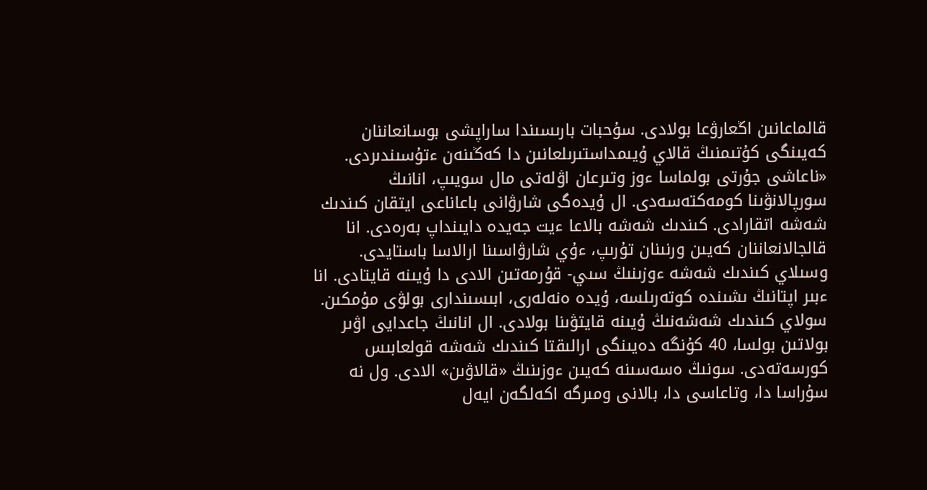قالماعانىن اڭعارۋعا بولادى. سۇحبات بارىسىندا ساراپشى بوسانعاننان كەيىنگى كۇتىمنىڭ قالاي ۇيىمداستىرىلعانىن دا كەڭىنەن ءتۇسىندىردى.
«ناعاشى جۇرتى بولماسا ءوز وتىرعان اۋلەتى مال سويىپ، انانىڭ سورپالانۋىنا كومەكتەسەدى. ال ۇيدەگى شارۋانى باعاناعى ايتقان كىندىك شەشە اتقارادى. كىندىك شەشە بالاعا ءيت جەيدە دايىنداپ بەرەدى. انا قالجالانعاننان كەيىن ورنىنان تۇرىپ، ءۇي شارۋاسىنا ارالاسا باستايدى. وسىلاي كىندىك شەشە ءوزىنىڭ سىي- قۇرمەتىن الادى دا ۇيىنە قايتادى. انا ءبىر اپتانىڭ ىشىندە كوتەرىلسە، ۇيدە ەنەلەرى، ابىسىندارى بولۋى مۇمكىن. سولاي كىندىك شەشەنىڭ ۇيىنە قايتۋىنا بولادى. ال انانىڭ جاعدايى اۋىر بولاتىن بولسا، 40 كۇنگە دەيىنگى ارالىقتا كىندىك شەشە قولعابىس كورسەتەدى. سونىڭ ەسەسىنە كەيىن ءوزىنىڭ «قالاۋىن» الادى. ول نە سۇراسا دا، وتاعاسى دا، بالانى ومىرگە اكەلگەن ايەل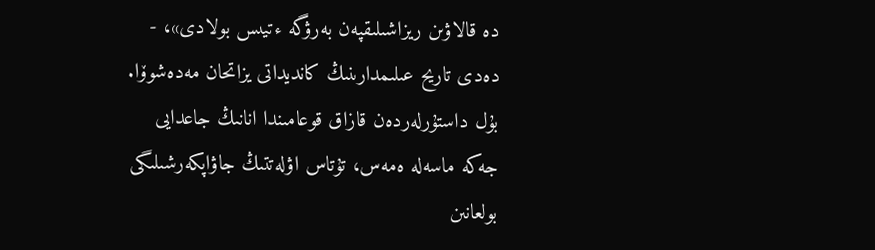دە قالاۋىن ريزاشىلىقپەن بەرۋگە ءتيىس بولادى»، - دەدى تاريح عىلىمدارىنىڭ كانديداتى يزاتحان مەدەشوۆا.
بۇل داستۇرلەردەن قازاق قوعامىندا انانىڭ جاعدايى جەكە ماسەلە ەمەس، تۇتاس اۋلەتتىڭ جاۋاپكەرشىلىگى بولعانىن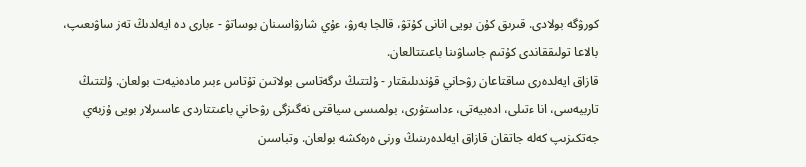كورۋگە بولادى. قىرىق كۇن بويى انانى كۇتۋ، قالجا بەرۋ، ءۇي شارۋاسىنان بوساتۋ - ءبارى دە ايەلدىڭ تەز ساۋىعىپ، بالاعا تولىققاندى كۇتىم جاساۋىنا باعىتتالعان.
قازاق ايەلدەرى ساقتاعان رۋحاني قۇندىلىقتار - ۇلتتىڭ ىرگەتاسى بولاتىن تۇتاس ءبىر مادەنيەت بولعان. ۇلتتىڭ تاربيەسى، انا ءتىلى، ادەبيەتى، ءداستۇرى، بولمىسى سياقتى نەگىزگى رۋحاني باعىتتاردى عاسىرلار بويى ۇزبەي جەتكىزىپ كەلە جاتقان قازاق ايەلدەرىنىڭ ورنى ەرەكشە بولعان. وتباسىن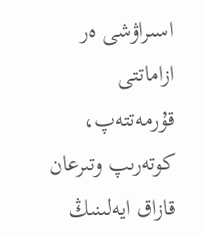اسىراۋشى ەر ازاماتتى قۇرمەتتەپ، كوتەرىپ وتىرعان قازاق ايەلىنىڭ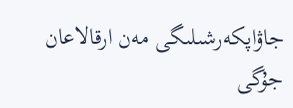جاۋاپكەرشىلىگى مەن ارقالاعان جۇگى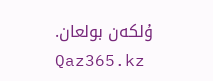ۇلكەن بولعان.
Qaz365.kz